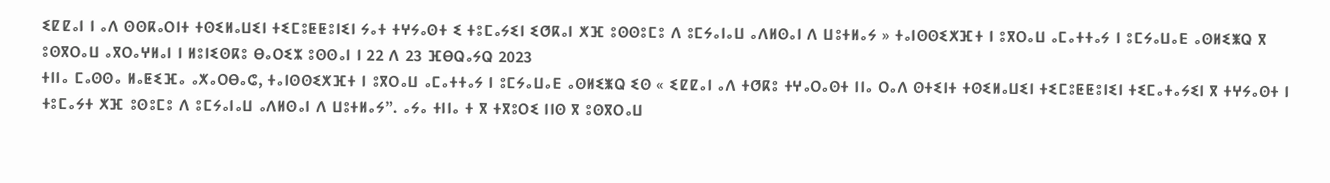ⵉⵇⵇⴰⵏ ⵏ ⴰⴷ ⵙⵙⴽⴰⵔⵏⵜ ⵜⵙⵉⵍⴰⵡⵉⵏ ⵜⵉⵎⵓⵟⵟⵓⵏⵉⵏ ⵢⴰⵜ ⵜⵖⵢⴰⵙⵜ ⵉ ⵜⵓⵎⴰⵢⵉⵏ ⵉⵚⴽⴰⵏ ⵅⴼ ⵓⵙⵙⵓⵎⵓ ⴷ ⵓⵎⵢⴰⵏⴰⵡ ⴰⴷⵍⵙⴰⵏ ⴷ ⵡⵓⵜⵍⴰⵢ » ⵜⴰⵏⵙⵙⵉⵅⴼⵜ ⵏ ⵓⴳⵔⴰⵡ ⴰⵎⴰⵜⵜⴰⵢ ⵏ ⵓⵎⵢⴰⵡⴰⴹ ⴰⵙⵍⵉⵥⵕ ⴳ ⵓⵙⴳⵔⴰⵡ ⴰⴳⵔⴰⵖⵍⴰⵏ ⵏ ⵍⵓⵏⵉⵙⴽⵓ ⴱⴰⵔⵉⵣ ⵓⵙⵙⴰⵏ ⵏ 22 ⴷ 23 ⴼⴱⵕⴰⵢⵕ 2023
ⵜⵏⵏⴰ ⵎⴰⵙⵙⴰ ⵍⴰⵟⵉⴼⴰ ⴰⵅⴰⵔⴱⴰⵛ, ⵜⴰⵏⵙⵙⵉⵅⴼⵜ ⵏ ⵓⴳⵔⴰⵡ ⴰⵎⴰⵜⵜⴰⵢ ⵏ ⵓⵎⵢⴰⵡⴰⴹ ⴰⵙⵍⵉⵥⵕ ⵉⵙ « ⵉⵇⵇⴰⵏ ⴰⴷ ⵜⵚⴽⵓ ⵜⵖⴰⵔⴰⵙⵜ ⵏⵏⴰ ⵔⴰⴷ ⵙⵜⵉⵏⵜ ⵜⵙⵉⵍⴰⵡⵉⵏ ⵜⵉⵎⵓⵟⵟⵓⵏⵉⵏ ⵜⵉⵎⴰⵜⴰⵢⵉⵏ ⴳ ⵜⵖⵢⴰⵙⵜ ⵏ ⵜⵓⵎⴰⵢⵜ ⵅⴼ ⵓⵙⵓⵎⵓ ⴷ ⵓⵎⵢⴰⵏⴰⵡ ⴰⴷⵍⵙⴰⵏ ⴷ ⵡⵓⵜⵍⴰⵢ”. ⴰⵢⴰ ⵜⵏⵏⴰ ⵜ ⴳ ⵜⴳⵓⵔⵉ ⵏⵏⵙ ⴳ ⵓⵙⴳⵔⴰⵡ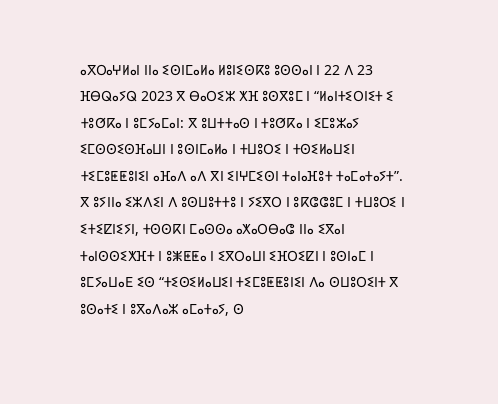ⴰⴳⵔⴰⵖⵍⴰⵏ ⵏⵏⴰ ⵉⵙⵏⵎⴰⵍⴰ ⵍⵓⵏⵉⵙⴽⵓ ⵓⵙⵙⴰⵏ ⵏ 22 ⴷ 23 ⴼⴱⵕⴰⵢⵕ 2023 ⴳ ⴱⴰⵔⵉⵣ ⵅⴼ ⵓⵙⴳⵓⵎ ⵏ “ⵍⴰⵏⵜⵉⵔⵏⵉⵜ ⵉ ⵜⵓⵚⴽⴰ ⵏ ⵓⵎⵢⴰⵎⴰⵏ: ⴳ ⵓⵡⵜⵜⴰⵙ ⵏ ⵜⵓⵚⴽⴰ ⵏ ⵉⵎⵓⵣⴰⵢ ⵉⵎⵙⵙⵉⵙⴼⴰⵡⵏ ⵏ ⵓⵙⵏⵎⴰⵍⴰ ⵏ ⵜⵡⵓⵔⵉ ⵏ ⵜⵙⵉⵍⴰⵡⵉⵏ ⵜⵉⵎⵓⵟⵟⵓⵏⵉⵏ ⴰⴼⴰⴷ ⴰⴷ ⴳⵏ ⵉⵏⵖⵎⵉⵙⵏ ⵜⴰⵏⴰⴼⵓⵜ ⵜⴰⵎⴰⵜⴰⵢⵜ”.
ⴳ ⵓⵢⵏⵏⴰ ⵉⵣⴷⵉⵏ ⴷ ⵓⵙⵡⵓⵜⵜⵓ ⵏ ⵢⵉⴳⵔ ⵏ ⵓⴽⵛⵛⵓⵎ ⵏ ⵜⵡⵓⵔⵉ ⵏ ⵉⵜⵉⵇⵏⵉⵢⵏ, ⵜⵙⵙⴽⵏ ⵎⴰⵙⵙⴰ ⴰⵅⴰⵔⴱⴰⵛ ⵏⵏⴰ ⵉⴳⴰⵏ ⵜⴰⵏⵙⵙⵉⵅⴼⵜ ⵏ ⵓⵥⵟⵟⴰ ⵏ ⵉⴳⵔⴰⵡⵏ ⵉⴼⵔⵉⵇⵏ ⵏ ⵓⵙⵏⴰⵎ ⵏ ⵓⵎⵢⴰⵡⴰⴹ ⵉⵙ “ⵜⵉⵙⵉⵍⴰⵡⵉⵏ ⵜⵉⵎⵓⵟⵟⵓⵏⵉⵏ ⴷⴰ ⵙⵡⵓⵔⵉⵏⵜ ⴳ ⵓⵙⴰⵜⵉ ⵏ ⵓⴳⴰⴷⴰⵣ ⴰⵎⴰⵜⴰⵢ, ⵙ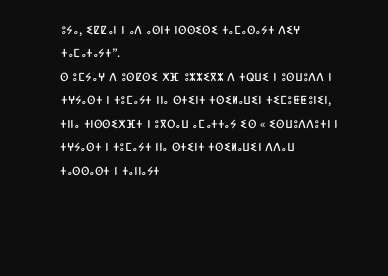ⵓⵢⴰ, ⵉⵇⵇⴰⵏ ⵏ ⴰⴷ ⴰⵙⵏⵜ ⵏⵙⵙⵉⵙⵉ ⵜⴰⵎⴰⵙⴰⵢⵜ ⴷⵉⵖ ⵜⴰⵎⴰⵜⴰⵢⵜ”.
ⵙ ⵓⵎⵢⴰⵖ ⴷ ⵓⵙⵇⵙⵉ ⵅⴼ ⵓⵣⵣⵉⴳⵣ ⴷ ⵜⵕⵡⵉ ⵏ ⵓⵙⵡⵓⴷⴷ ⵏ ⵜⵖⵢⴰⵙⵜ ⵏ ⵜⵓⵎⴰⵢⵜ ⵏⵏⴰ ⵙⵜⵉⵏⵜ ⵜⵙⵉⵍⴰⵡⵉⵏ ⵜⵉⵎⵓⵟⵟⵓⵏⵉⵏ, ⵜⵏⵏⴰ ⵜⵏⵙⵙⵉⵅⴼⵜ ⵏ ⵓⴳⵔⴰⵡ ⴰⵎⴰⵜⵜⴰⵢ ⵉⵙ « ⵉⵙⵡⵓⴷⴷⵓⵜⵏ ⵏ ⵜⵖⵢⴰⵙⵜ ⵏ ⵜⵓⵎⴰⵢⵜ ⵏⵏⴰ ⵙⵜⵉⵏⵜ ⵜⵙⵉⵍⴰⵡⵉⵏ ⴷⴷⴰⵡ ⵜⴰⵙⵙⴰⵙⵜ ⵏ ⵜⴰⵏⵏⴰⵢⵜ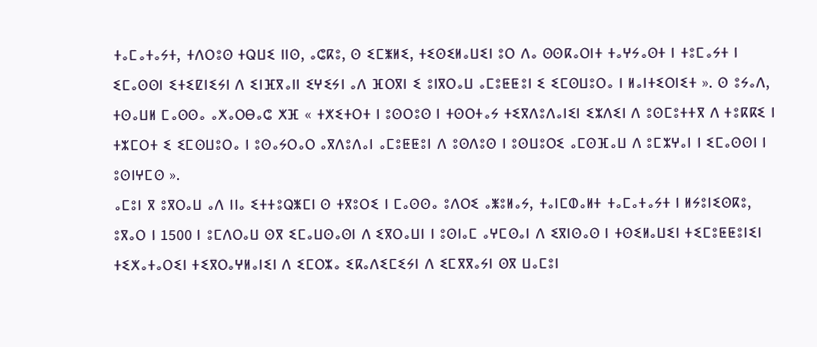ⵜⴰⵎⴰⵜⴰⵢⵜ, ⵜⴷⵔⵓⵙ ⵜⵕⵡⵉ ⵏⵏⵙ, ⴰⵛⴽⵓ, ⵙ ⵉⵎⵥⵍⵉ, ⵜⵉⵙⵉⵍⴰⵡⵉⵏ ⵓⵔ ⴷⴰ ⵙⵙⴽⴰⵔⵏⵜ ⵜⴰⵖⵢⴰⵙⵜ ⵏ ⵜⵓⵎⴰⵢⵜ ⵏ ⵉⵎⴰⵙⵙⵏ ⵉⵜⵉⵇⵏⵉⵢⵏ ⴷ ⵉⵏⴼⴳⴰⵏⵏ ⵉⵖⵉⵢⵏ ⴰⴷ ⴼⵔⴳⵏ ⵉ ⵓⵏⴳⵔⴰⵡ ⴰⵎⵓⵟⵟⵓⵏ ⵉ ⵉⵎⵙⵡⵓⵔⴰ ⵏ ⵍⴰⵏⵜⵉⵔⵏⵉⵜ ». ⵙ ⵓⵢⴰⴷ, ⵜⵙⴰⵡⵍ ⵎⴰⵙⵙⴰ ⴰⵅⴰⵔⴱⴰⵛ ⵅⴼ « ⵜⵅⵉⵜⵔⵜ ⵏ ⵓⵙⵔⵓⵙ ⵏ ⵜⵙⵔⵜⴰⵢ ⵜⵉⴳⴷⵓⴷⴰⵏⵉⵏ ⵉⵣⴷⵉⵏ ⴷ ⵓⵙⵎⵓⵜⵜⴳ ⴷ ⵜⵓⴽⴽⵉ ⵏ ⵜⵣⵎⵔⵜ ⵉ ⵉⵎⵙⵡⵓⵔⴰ ⵏ ⵓⵙⴰⵢⵔⴰⵔ ⴰⴳⴷⵓⴷⴰⵏ ⴰⵎⵓⵟⵟⵓⵏ ⴷ ⵓⵙⴷⵓⵙ ⵏ ⵓⵙⵡⵓⵔⵉ ⴰⵎⵙⴼⴰⵡ ⴷ ⵓⵎⵣⵖⴰⵏ ⵏ ⵉⵎⴰⵙⵙⵏ ⵏ ⵓⵙⵏⵖⵎⵙ ».
ⴰⵎⵓⵏ ⴳ ⵓⴳⵔⴰⵡ ⴰⴷ ⵏⵏⴰ ⵉⵜⵜⵓⵕⵥⵎⵏ ⵙ ⵜⴳⵓⵔⵉ ⵏ ⵎⴰⵙⵙⴰ ⵓⴷⵔⵉ ⴰⵥⵓⵍⴰⵢ, ⵜⴰⵏⵎⵀⴰⵍⵜ ⵜⴰⵎⴰⵜⴰⵢⵜ ⵏ ⵍⵢⵓⵏⵉⵙⴽⵓ, ⵓⴳⴰⵔ ⵏ 1500 ⵏ ⵓⵎⴷⵔⴰⵡ ⵙⴳ ⵉⵎⴰⵡⵙⴰⵙⵏ ⴷ ⵉⴳⵔⴰⵡⵏ ⵏ ⵓⵙⵏⴰⵎ ⴰⵖⵎⵙⴰⵏ ⴷ ⵉⴳⵏⵙⴰⵙ ⵏ ⵜⵙⵉⵍⴰⵡⵉⵏ ⵜⵉⵎⵓⵟⵟⵓⵏⵉⵏ ⵜⵉⵅⴰⵜⴰⵔⵉⵏ ⵜⵉⴳⵔⴰⵖⵍⴰⵏⵉⵏ ⴷ ⵉⵎⵔⵣⴰ ⵉⴽⴰⴷⵉⵎⵉⵢⵏ ⴷ ⵉⵎⴳⴳⴰⵢⵏ ⵙⴳ ⵡⴰⵎⵓⵏ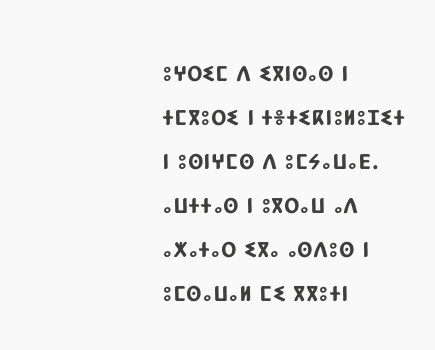ⵓⵖⵔⵉⵎ ⴷ ⵉⴳⵏⵙⴰⵙ ⵏ ⵜⵎⴳⵓⵔⵉ ⵏ ⵜⴻⵜⵉⴽⵏⵓⵍⵓⵊⵉⵜ ⵏ ⵓⵙⵏⵖⵎⵙ ⴷ ⵓⵎⵢⴰⵡⴰⴹ. ⴰⵡⵜⵜⴰⵙ ⵏ ⵓⴳⵔⴰⵡ ⴰⴷ ⴰⵅⴰⵜⴰⵔ ⵉⴳⴰ ⴰⵙⴷⵓⵙ ⵏ ⵓⵎⵙⴰⵡⴰⵍ ⵎⵉ ⴳⴳⵓⵜⵏ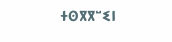ⵜⵙⴳⴳⵯⵉⵏ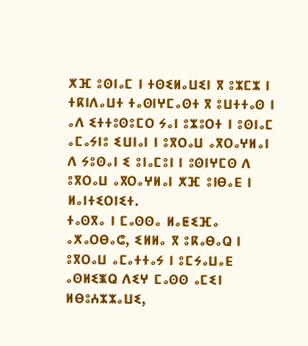ⵅⴼ ⵓⵙⵏⴰⵎ ⵏ ⵜⵙⵉⵍⴰⵡⵉⵏ ⴳ ⵓⵣⵎⵣ ⵏ ⵜⴽⵏⴷⴰⵡⵜ ⵜⴰⵙⵏⵖⵎⴰⵙⵜ ⴳ ⵓⵡⵜⵜⴰⵙ ⵏ ⴰⴷ ⵉⵜⵜⵓⵙⵓⵎⵔ ⵢⴰⵏ ⵓⵣⵓⵔⵜ ⵏ ⵓⵙⵏⴰⵎ ⴰⵎⴰⵢⵏⵓ ⵉⵡⵏⴰⵏ ⵏ ⵓⴳⵔⴰⵡ ⴰⴳⵔⴰⵖⵍⴰⵏ ⴷ ⵢⵓⵙⴰⵏ ⵉ ⵓⵏⴰⵎⵓⵏ ⵏ ⵓⵙⵏⵖⵎⵙ ⴷ ⵓⴳⵔⴰⵡ ⴰⴳⵔⴰⵖⵍⴰⵏ ⵅⴼ ⵓⵏⴱⴰⴹ ⵏ ⵍⴰⵏⵜⵉⵔⵏⵉⵜ.
ⵜⴰⵙⴳⴰ ⵏ ⵎⴰⵙⵙⴰ ⵍⴰⵟⵉⴼⴰ ⴰⵅⴰⵔⴱⴰⵛ, ⵉⵍⵍⴰ ⴳ ⵓⴽⴰⴱⴰⵕ ⵏ ⵓⴳⵔⴰⵡ ⴰⵎⴰⵜⵜⴰⵢ ⵏ ⵓⵎⵢⴰⵡⴰⴹ ⴰⵙⵍⵉⵥⵕ ⴷⵉⵖ ⵎⴰⵙⵙ ⴰⵎⵉⵏ ⵍⴱⵓⵄⵣⵣⴰⵡⵉ,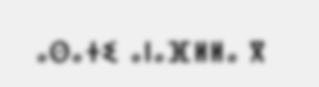ⴰⵙⴰⵜⵉ ⴰⵏⴰⴼⵍⵍⴰ ⴳ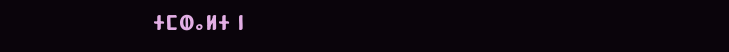ⵜⵎⵀⴰⵍⵜ ⵏ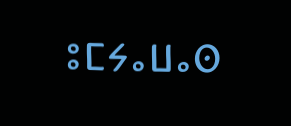ⵓⵎⵢⴰⵡⴰⵙ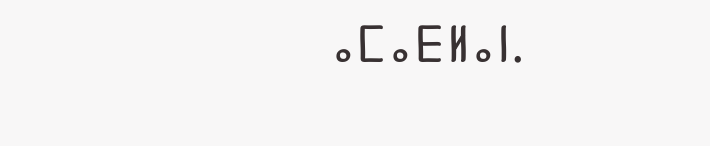ⴰⵎⴰⴹⵍⴰⵏ.